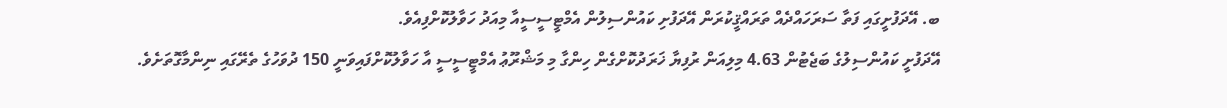ބ. އޭދަފުށީގައި ފަތާ ސަރަހައްދެއް ތަރައްޤީކުރަން އޭދަފުށި ކައުންސިލުން އެމްޓީސީސީއާ މިއަދު ހަވާލުކޮށްފިއެވެ.
އޭދަފުށީ ކައުންސިލުގެ ބަޖެޓުން 4.63 މިލިއަން ރުފިޔާ ޚަރަދުކޮށްގެން ހިންގާ މި މަޝްރޫޢު އެމްޓީސީސީ އާ ހަވާލުކޮށްފައިވަނީ 150 ދުވަހުގެ ތެރޭގައި ނިންމާގޮތަށެވެ.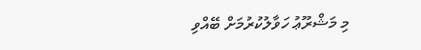މި މަޝްރޫޢު ހަވާލުކުރުމަށް ބޭއްވި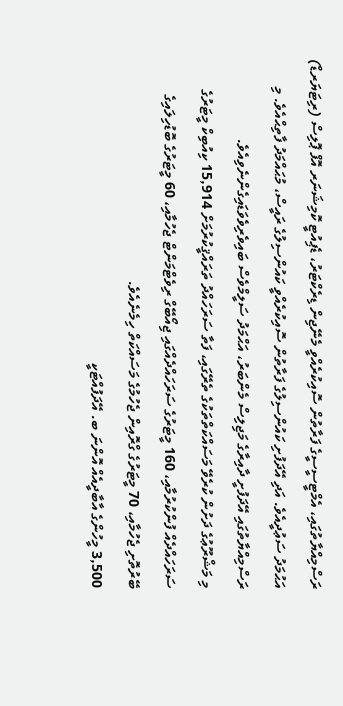ރަސްމިއްޔާތުގައި، އެމްޓީސީސީގެ ފަރާތުން ސޮއިކުރެއްވީ މެނޭޖިން ޑިރެކްޓަރު، ޑެޕިއުޓީ ކޮމިޝަނަރ އޮފް ޕޮލިސް (ރިޓަޔަރޑް) އަޙުމަދު ސަޢުދީއެވެ. އަދި އޭދަފުށި ކައުންސިލުގެ ފަރާތުން ސޮއިކުރެއްވީ ކައުންސިލުގެ ރައީސް، މުޙައްމަދު ފާތިޙްއެވެ. މި ރަސްމިއްޔާތުގައި އޭދަފުށީ ދާއިރާގެ މަޖިލިސް މެންބަރު، އަޙްމަދު ސަލީމްވެސް ބައިވެރިވެވަޑައިގެންނެވިއެވެ.
މި މަޝްރޫޢުގެ ދަށުން ކުރެވޭ މަސައްކަތްތަކުގެ ތެރޭގައި، ފަތާ ސަރަހައްދު ތަރައްޤީކުރުމަށް 15,914 ކިއުބިކް މީޓަރުގެ ސަރަހައްދެއް ފުންކުރުމާއި، 160 މީޓަރުގެ ސަރަހައްދެއްގައި ޖިއޯބޭގް ރިވެޓްމަންޓް ޖެހުމާއި، 60 މީޓަރުގެ ބޮޑުހިލައިގެ ބޭރުތޮށި ޖެހުމާއި، 70 މީޓަރުގެ ގްރޮއިން ޖެހުމުގެ މަސައްކަތް ހިމެނެއެވެ.
3,500 މީހުންގެ އާބާދީއެއް އޮންނަ ބ. އޭދަފުއްޓަކީ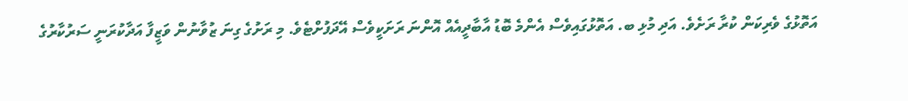އަތޮޅުގެ ވެރިކަން ކުރާ ރަށެވެ. އަދި މުޅި ބ. އަތޮޅުގައިވެސް އެންމެ ބޮޑު އާބާދީއެއް އޮންނަ ރަށަކީވެސް އޭދަފުށްޓެވެ. މި ރަށުގެ ގިނަ ޒުވާނުން ވަޒީފާ އަދާކުރަނީ ސަރުކާރުގެ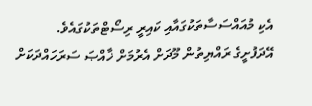އެކި މުއައްސަސާތަކުގައާއި ކައިރީ ރިސޯޓްތަކުގައެވެ.
އޭދަފުށީގެ ރައްޔިތުން މޫދަށް އެރުމަށް ޚާއްޞަ ސަރަހައްދަކަށް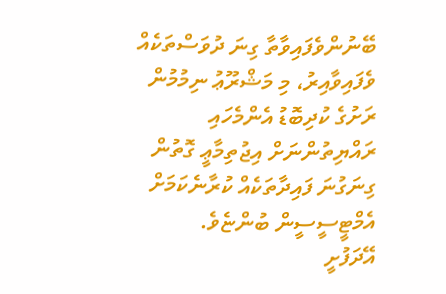ބޭނުންވެފައިވާތާ ގިނަ ދުވަސްތަކެއް ވެފައިވާއިރު، މި މަޝްރޫޢު ނިމުމުން ރަށުގެ ކުދިބޮޑު އެންމެހައި ރައްޔިތުންނަށް އިޖުތިމާޢީ ގޮތުން ގިނަގުނަ ފައިދާތަކެއް ކުރާނެކަމަށް އެމްޓީސީސީން ބުންޏެވެ.
އޭދަފުށީ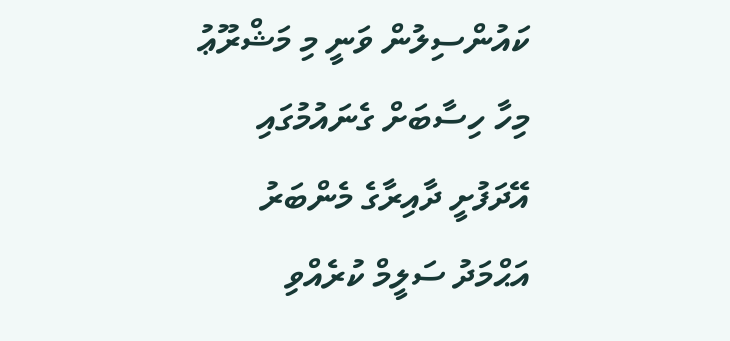ކައުންސިލުން ވަނީ މި މަޝްރޫޢު މިހާ ހިސާބަށް ގެނައުމުގައި އޭދަފުށީ ދާއިރާގެ މެންބަރު އަޙްމަދު ސަލީމް ކުރެއްވި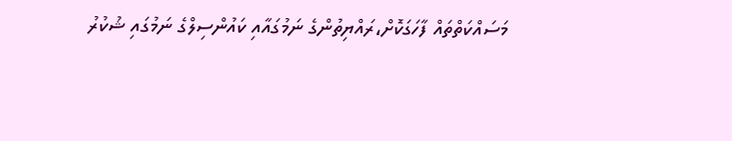މަސައްކަތްތައް ފާހަގަކޮށް،ރައްޔިތުންގެ ނަމުގައާއި ކައުންސިލްގެ ނަމުގައި ޝުކުރު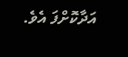އަދާކޮށްފަ އެވެ.